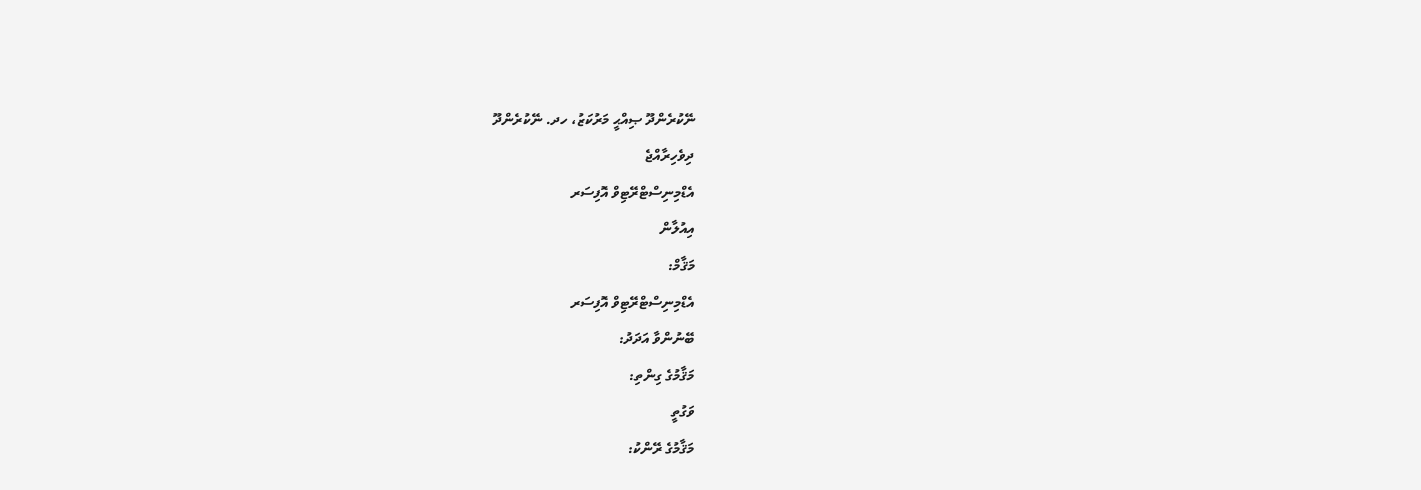ނޭކުރެންދޫ ޞިއްޙީ މަރުކަޒު، ހދ. ނޭކުރެންދޫ
ދިވެހިރާއްޖެ
އެޑްމިނިސްޓްރޭޓިވް އޮފިސަރ
އިއުލާން
މަޤާމް:
އެޑްމިނިސްޓްރޭޓިވް އޮފިސަރ
ބޭނުންވާ އަދަދު:
މަޤާމުގެ ގިންތި:
ވަގުތީ
މަޤާމުގެ ރޭންކު: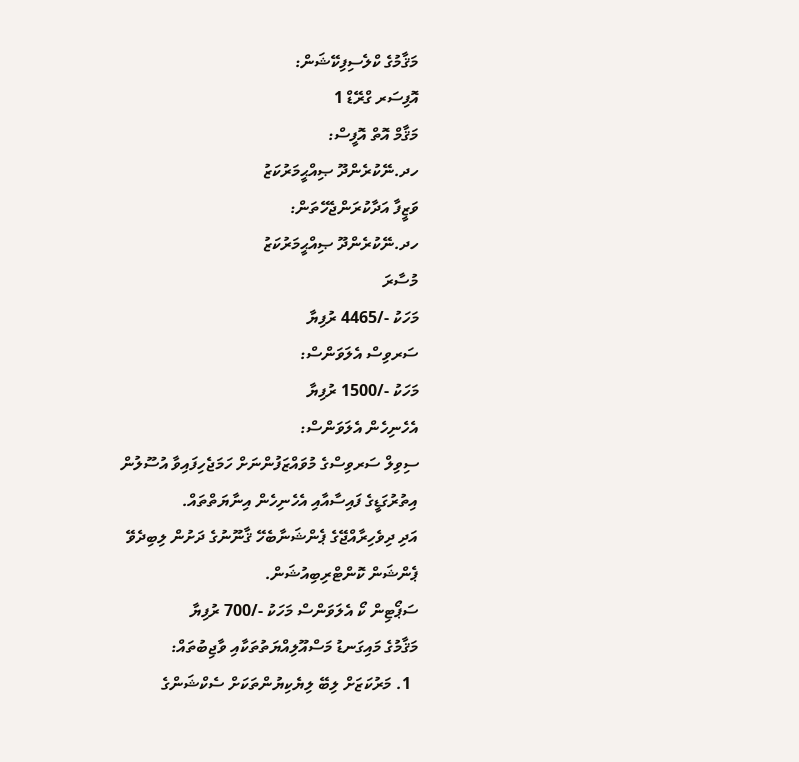މަޤާމުގެ ކްލެސިފިކޭޝަން:
އޮފިސަރ ގްރޭޑް 1
މަޤާމް އޮތް އޮފީސް:
ހދ.ނޭކުރެންދޫ ޞިއްޙީމަރުކަޒު
ވަޒީފާ އަދާކުރަންޖެހޭތަން:
ހދ.ނޭކުރެންދޫ ޞިއްޙީމަރުކަޒު
މުސާރަ
މަހަކު -/4465 ރުފިޔާ
ސަރވިސް އެލަވަންސް:
މަހަކު -/1500 ރުފިޔާ
އެހެނިހެން އެލަވަންސް:
ސިވިލް ސަރވިސްގެ މުވައްޒަފުންނަށް ހަމަޖެހިފައިވާ އުސޫލުން އިތުރުގަޑީގެ ފައިސާއާއި އެހެނިހެން އިނާޔަތްތައް.
އަދި ދިވެހިރާއްޖޭގެ ޕެންޝަނާބެހޭ ޤާނޫނުގެ ދަށުން ލިބިދެވޭ ޕެންޝަން ކޮންޓްރިބިއުޝަން.
ސަޕޯޓިން ކޯ އެލަވަންސް މަހަކު -/700 ރުފިޔާ
މަޤާމުގެ މައިގަނޑު މަސްއޫލިއްޔަތުތަކާއި ވާޖިބުތައް:
  1. މަރުކަޒަށް ލިބޭ ލިޔެކިޔުންތަކަށް ސެކްޝަންގެ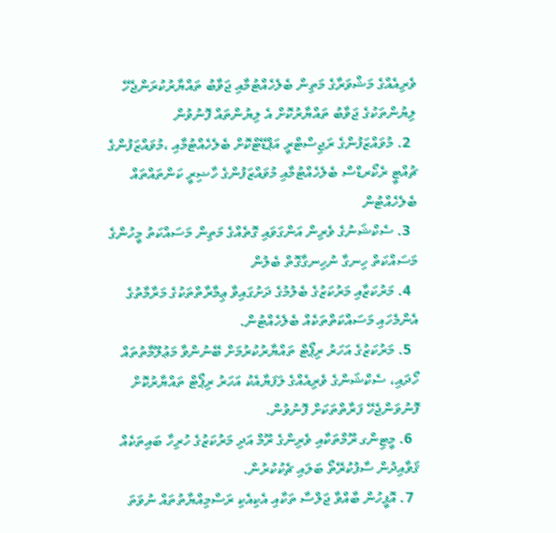ވެރިއެއްގެ މަޝްވަރާގެ މަތިން ބެލެހެއްޓުމާއި ޖަވާބު ތައްޔާރުކުރަންޖެހޭ ލިޔުންތަކުގެ ޖަވާބު ތައްޔާރުކޮށް އެ ލިޔުންތައް ފޮނުވުން
  2. މުވައްޒަފުންގެ ރަޖިސްޓްރީ އަޕްޑޭޓްކޮށް ބެލެހެއްޓުމާއި ،މުވައްޒަފުންގެ ޗުއްޓީ ރެކޯރޑްސް ބެލެހެއްޓުމާއި މުވައްޒަފުންގެ ހާޟިރީ ކަންތައްތައް ބެލެހެއްޓުން
  3. ސެކްޝަނުގެ ވެރިން އަންގަވައި ގޮތެއްގެ މަތިން މަސައްކަތު މީހުންގެ މަސައްކަތް ހިނގާ ނުހިނގާގޮތް ބެލުން
  4. މަރުކަޒާއި މަރުކަޒުގެ ބެލުމުގެ ދަށުގައިވާ ޢިމާރާތްތަކުގެ މަރާމާތުގެ އެންމެހައި މަސައްކަތްތަކެއް ބެލެހެއްޓުން.
  5. މަރުކަޒުގެ އަހަރު ރިޕޯޓް ތައްޔާރުކުރުމަށް ބޭނުންވާ މަޢުލޫމާތުތައް ހޯދައި، ސެކްޝަންގެ ވެރިއެއްގެ ލަފަޔާއެކު އަހަރު ރިޕޯޓް ތައްޔާރުކޮށް ފޮނުވަންޖެހޭ ފަރާތްތަކަށް ފޮނުވުން.
  6. މީޓިންގ ރޫމްތަކާއި ވެރިންގެ ރޫމް އަދި މަރުކަޒުގެ ހުރިހާ ބައިތަކެއް ޤަވާއިދުން ސާފުކުރޭތޯ ބަލައި ޗެކުކުރުން.
  7. އޮފީހުން ބާއްވާ ޖަލްސާ ތަކާއި އެކިއެކި ރަސްމިއްޔާތުތައް ނުވަތަ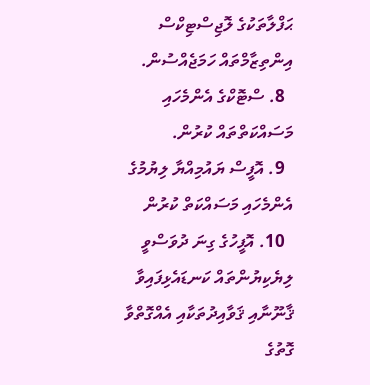ޙަފްލާތަކުގެ ލޮޖިސްޓިކްސް  އިންތިޒާމްތައް ހަމަޖެއްސުން.
  8. ސްޓޮކްގެ އެންމެހައި މަސައްކަތްތައް ކުރުން.
  9. އޮފީސް ޔައުމިއްޔާ ލިޔުމުގެ އެންމެހައި މަސައްކަތް ކުރުން
  10. އޮފީހުގެ ގިނަ ދުވަސްވީ ލިޔެކިޔުންތައް ކަނޑައެޅިފައިވާ ޤާނޫނާއި ޤަވާއިދުތަކާއި އެއްގޮތްވާ  ގޮތުގެ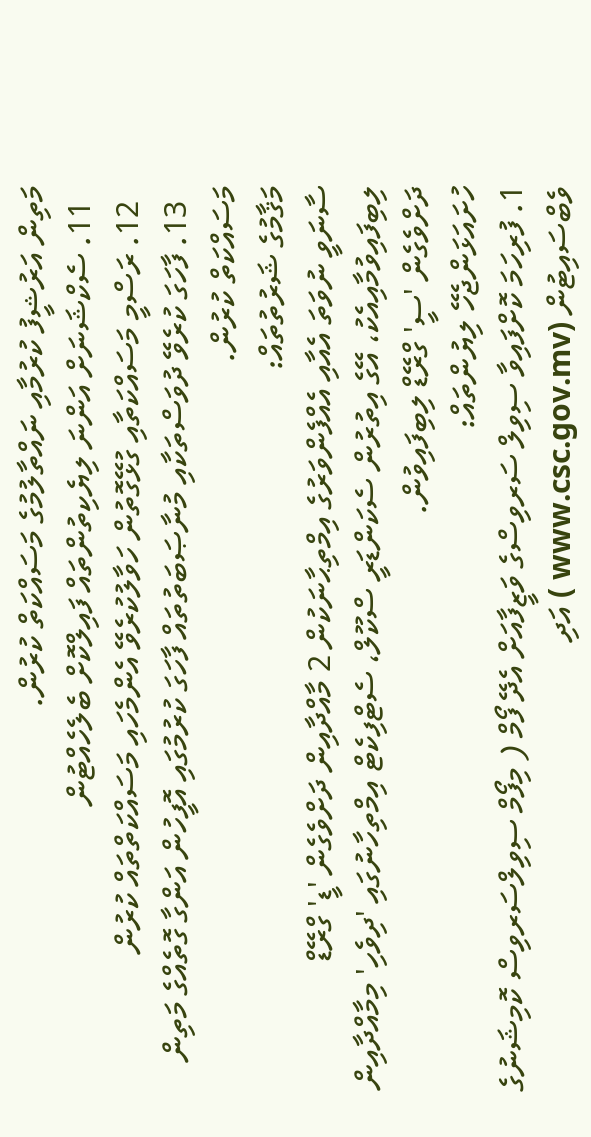މަތިން އަރުޝީފު ކުރުމާއި ނައްތާލުމުގެ މަސައްކަތް ކުރުން.
  11. ސެކްޝަނަށް އަންނަ ލިޔެކިތުންތައް ފައިލްކޮށް ބެލެހެއްޓުން
  12. ރަސްމީ މަސައްކަތާއި ގުޅޭގޮތުން ހަވާލުކުރެވޭ އެންމެހައި މަސައްކަތްތައް ކުރުން
  13. ފާހަގަ ކުރެވޭ ދުވަސްތަކާއި މުނާޞަބަތުތައް ފާހަގަ ކުރުމުގައި އޮފީހުން އަންގާ ގޮތެއްގެ މަތިން މަސައްކަތް ކުރުން.
މަޤާމުގެ ޝަރުތުތައް:
ސާނަވީ ނުވަތަ އެއާއި އެއްފެންވަރުގެ އިމްތިޙާނަކުން 2 މާއްދާއިން ދަށްވެގެން 'ޑީ' ގްރޭޑް ލިބިފައިވުމާއިއެކު، އޭގެ އިތުރުން ސެކަންޑަރީ ސްކޫލް، ސެޓްފިކެޓް އިމްތިހާނުގައި 'ދިވެހި' މިމާއްދާއިން ދަށްވެގެން 'ސީ' ގްރޭޑް ލިބިފައިވުން.
ހުށައަޅަންޖެހޭ ލިޔުންތައް:
1. ފުރިހަމަ ކޮށްފައިވާ ސިވިލް ސަރވިސްގެ ވަޒީފާއަށް އެދޭ ފޯމް ( މިފޯމް ސިވިލްސަރވިސް ކޮމިޝަނުގެ ވެބްސައިޓުން (www.csc.gov.mv ) އަދި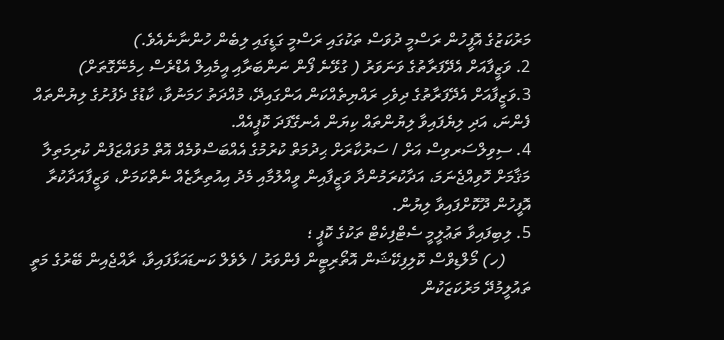މަރުކަޒުގެ އޮފީހުން ރަސްމީ ދުވަސް ތަކުގައި ރަސްމީ ގަޑީގައި ލިބެން ހުންނާނެއެވެ.)
2. ވަޒީފާއަށް އެދޭފަރާތުގެ ވަނަވަރު ( ގުޅޭނެ ފޯން ނަންބަރާއި އީމެއިލް އެޑްރެސް ހިމެނޭގޮތަށް)
3.ވަޒީފާއަށް އެދޭފަރާތުގެ ދިވެހި ރައްޔިތެއްކަން އަންގައިދޭ، މުއްދަތު ހަމަނުވާ، ކާޑުގެ ދެފުށުގެ ލިޔުންތައް ފެންނަ، އަދި ލިޔެފައިވާ ލިޔުންތައް ކިޔަން އެނގޭފަދަ ކޮޕީއެއް.
4. ސިވިލްސަރވިސް އަށް / ސަރުކާރަށް ޙިދުމަތް ކުރުމުގެ އެއްބަސްވުމެއް އޮތް މުވައްޒަފުން ކުރިމަތިލާ މަޤާމަށް ހޮވިއްޖެނަމަ، އަދާކުރަމުންދާ ވަޒީފާއިން ވީއްލުމާއި މެދު އިއުތިރާޒެއް ނެތްކަމަށް، ވަޒީފާއަދާކުރާ އޮފީހުން ދޫކޮށްފައިވާ ލިޔުން.
5. ލިބިފައިވާ ތަޢުލީމީ ސެޓްފިކެޓް ތަކުގެ ކޮޕީ ؛
      (ހ) މޯލްޑިވްސް ކޮލިފިކޭޝަން އޮތޯރިޓީން ފެންވަރު / ލެވެލް ކަނޑައަޅާފައިވާ، ރާއްޖެއިން ބޭރުގެ މަތީ ތައުލީމުދޭ މަރުކަޒަކުން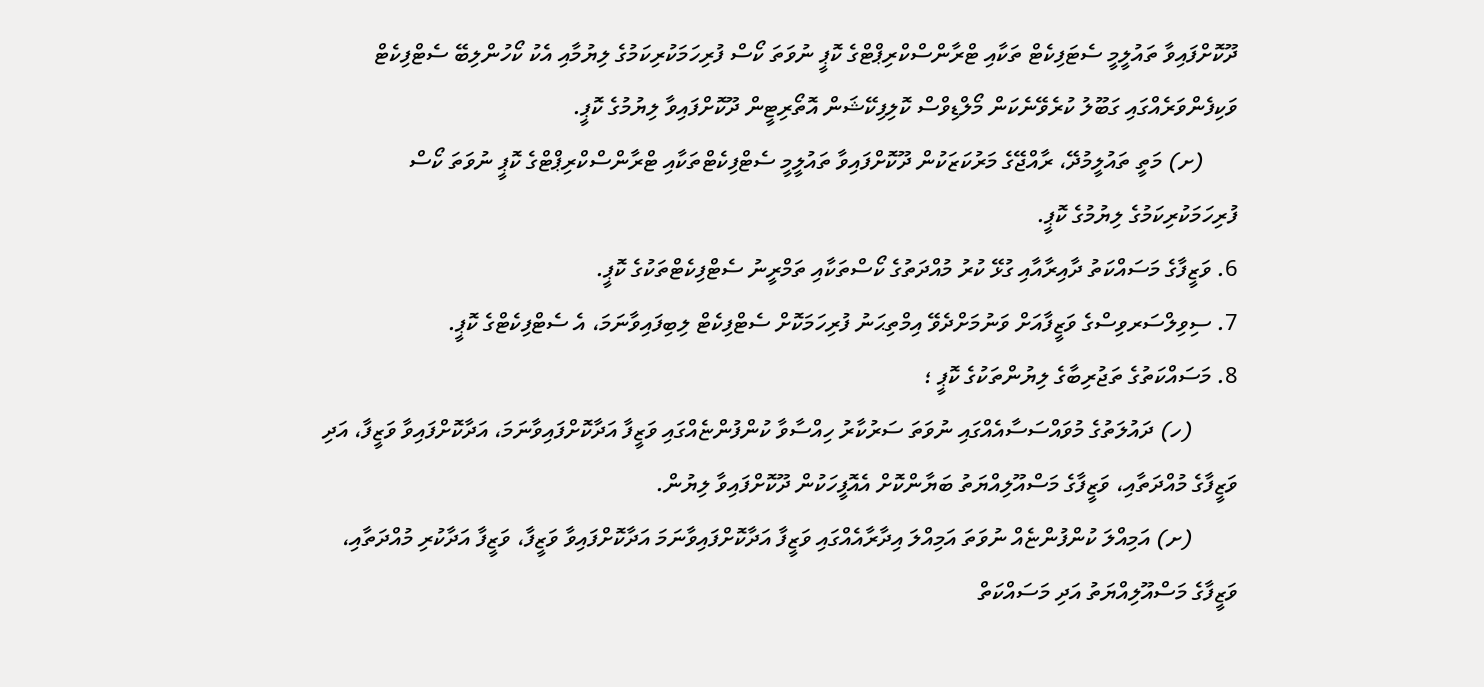ދޫކޮށްފައިވާ ތައުލީމީ ސެޓަފިކެޓް ތަކާއި ޓްރާންސްކްރިޕްޓްގެ ކޮޕީ ނުވަތަ ކޯސް ފުރިހަމަކުރިކަމުގެ ލިޔުމާއި އެކު ކޯހުންލިބޭ ސެޓްފިކެޓް ވަކިފެންވަރެއްގައި ގަބޫލު ކުރެވޭނެކަން މޯލްޑިވްސް ކޮލިފިކޭޝަން އޮތޯރިޓީން ދޫކޮށްފައިވާ ލިޔުމުގެ ކޮޕީ.
      (ށ) މަތީ ތައުލީމުދޭ، ރާއްޖޭގެ މަރުކަޒަކުން ދޫކޮށްފައިވާ ތައުލީމީ ސެޓްފިކެޓްތަކާއި ޓްރާންސްކްރިޕްޓްގެ ކޮޕީ ނުވަތަ ކޯސް ފުރިހަމަކުރިކަމުގެ ލިޔުމުގެ ކޮޕީ.
6. ވަޒީފާގެ މަސައްކަތު ދާއިރާއާއި ގުޅޭ ކުރު މުއްދަތުގެ ކޯސްތަކާއި ތަމްރީނު ސެޓްފިކެޓްތަކުގެ ކޮޕީ.
7. ސިވިލްސަރވިސްގެ ވަޒީފާއަށް ވަނުމަށްދެވޭ އިމްތިޙަނު ފުރިހަމަކޮށް ސެޓްފިކެޓް ލިބިފައިވާނަމަ، އެ ސެޓްފިކެޓްގެ ކޮޕީ.
8. މަސައްކަތުގެ ތަޖުރިބާގެ ލިޔުންތަކުގެ ކޮޕީ ؛
        (ހ) ދައުލަތުގެ މުވައްސަސާއެއްގައި ނުވަތަ ސަރުކާރު ހިއްސާވާ ކުންފުންޏެއްގައި ވަޒީފާ އަދާކޮށްފައިވާނަމަ، އަދާކޮށްފައިވާ ވަޒީފާ، އަދި ވަޒީފާގެ މުއްދަތާއި، ވަޒީފާގެ މަސްއޫލިއްޔަތު ބަޔާންކޮށް އެއޮފީހަކުން ދޫކޮށްފައިވާ ލިޔުން.
        (ށ) އަމިއްލަ ކުންފުންޏެއް ނުވަތަ އަމިއްލަ އިދާރާއެއްގައި ވަޒީފާ އަދާކޮށްފައިވާނަމަ އަދާކޮށްފައިވާ ވަޒީފާ، ވަޒީފާ އަދާކުރި މުއްދަތާއި، ވަޒީފާގެ މަސްއޫލިއްޔަތު އަދި މަސައްކަތް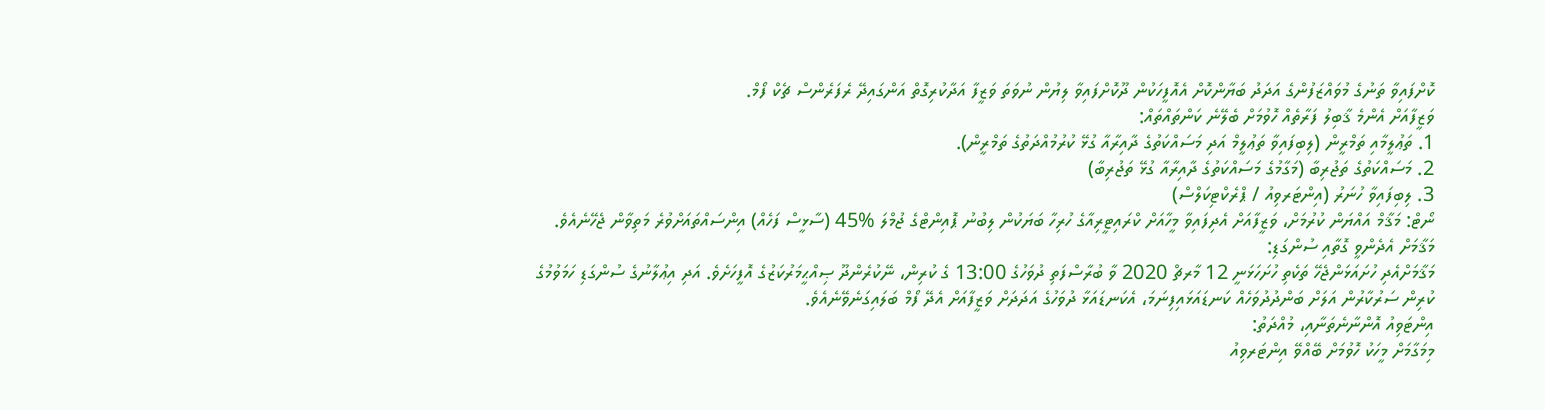ކޮށްފައިވާ ތަނުގެ މުވައްޒަފުންގެ އަދަދު ބަޔާންކޮށް އެއޮފީހަކުން ދޫކޮށްފައިވާ ލިޔުން ނުވަތަ ވަޒީފާ އަދާކުރިގޮތް އަންގައިދޭ ރެފަރެންސް ޗެކް ފޯމް.
ވަޒީފާއަށް އެންމެ ޤާބިލު ފަރާތެއް ހޮވުމަށް ބެލޭނެ ކަންތައްތައް:
1. ތަޢުލީމާއި ތަމްރީން (ލިބިފައިވާ ތަޢުލީމް އަދި މަސައްކަތުގެ ދާއިރާއާ ގުޅޭ ކުރުމުއްދަތުގެ ތަމްރީން).
2. މަސައްކަތުގެ ތަޖުރިބާ (މަގާމުގެ މަސައްކަތުގެ ދާއިރާއާ ގުޅޭ ތަޖުރިބާ)
3. ލިބިފައިވާ ހުނަރު (އިންޓަރވިއު / ޕްރެކްޓިކަލްސް)
ނޯޓް: މަޤާމް އައްޔަން ކުރުމަށް، ވަޒީފާއަށް އެދިފައިވާ މީހާއަށް ކްރައިޓީރިއާގެ ހުރިހާ ބަޔަކުން ލިބުނު ޕޮއިންޓްގެ ޖުމްލަ %45 (ސާޅީސް ފަހެއް) އިންސައްތައަށްވުރެ މަތިވާން ޖެހޭނެއެވެ.
މަޤާމަށް އެދެންވީ ގޮތާއި ސުންގަޑި:
މަޤާމަށްއެދި ހުށައަޅަންޖެހޭ ތަކެތި ހުށަހަޅަނީ 12 މާރޗް 2020 ވާ ބުރާސްފަތި ދުވަހުގެ 13:00 ގެ ކުރިން، ނޭކުރެންދޫ ޞިއްޙީމަރުކަޒުގެ އޮފީހަށެވެ. އަދި އިޢުލާނުގެ ސުންގަޑި ހަމަވުމުގެ ކުރިން ސަރުކާރުން އަލަށް ބަންދުދުވަހެއް ކަނޑައަޅައިފިނަމަ، އެކަނޑައަޅާ ދުވަހުގެ އަދަދަށް ވަޒީފާއަށް އެދޭ ފޯމް ބަލައިގަނެވޭނެއެވެ.
އިންޓަވިއު އޮންނާނެތަނާއި، މުއްދަތު:
މިމަގާމަށް މީހަކު ހޮވުމަށް ބޭއްވޭ އިންޓަރވިއު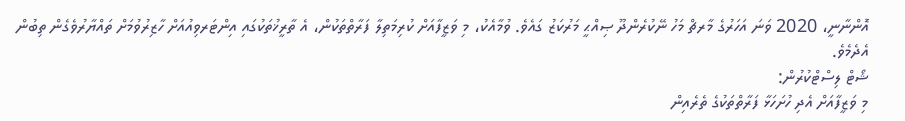އޮންނާނީ، 2020 ވަނަ އަހަރުގެ މާރޗް މަހު ނޭކުރެންދޫ ޞިއްޙީ މަރުކަޒު ގައެވެ. ވުމާއެކު، މި ވަޒީފާއަށް ކުރިމަތިލާ ފަރާތްތަކުން، އެ ތާރީޚުތަކުގައި އިންޓަރވިއުއަށް ހާޒިރުވުމަށް ތައްޔާރުވެގެން ތިބުން އެދެމެވެ.
ޝޯޓް ލިސްޓްކުރުން:
މި ވަޒީފާއަށް އެދި ހުށަހަޅާ ފަރާތްތަކުގެ ތެރެއިން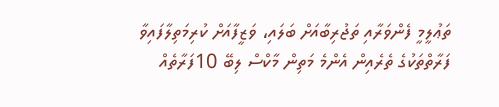ތަޢުލީމީ ފެންވަރާއި ތަޖުރިބާއަށް ބަލައި، ވަޒީފާއަށް ކުރިމަތިލާފައިވާ ފަރާތްތަކުގެ ތެރެއިން އެންމެ މަތިން މާކްސް ލިބޭ 10ފަރާތެއް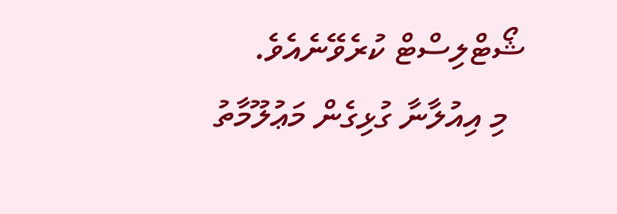ޝޯޓްލިސްޓް ކުރެވޭނެއެވެ.
  މި އިއުލާނާ ގުޅިގެން މަޢުލޫމާތު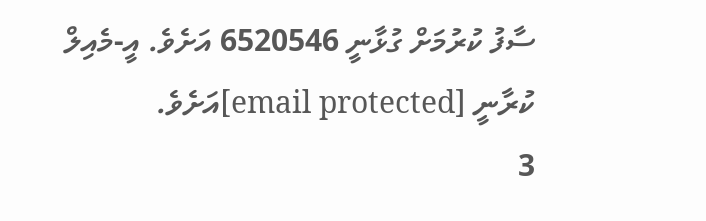ސާފު ކުރުމަށް ގުޅާނީ 6520546 އަށެވެ. އީ-މެއިލް ކުރާނީ [email protected]އަށެވެ.
3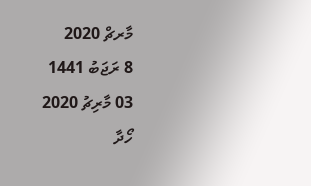މާރޗް 2020
8 ރަޖަބު 1441
03 މާރިޗު 2020
ހޯދާ